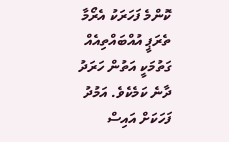ކޮންމެ ފަހަރަކު އެރޯމާ ތެރަޕީ އުއްބައްތިއެއް ގަތުމަކީ އަތުން ހަރަދު ދާނެ ކަމެކެވެ. އަމުދު ފަހަކަށް އައިސް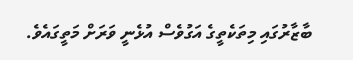ބާޒާރުގައި މިތަކެތީގެ އަގުވެސް އުޅެނީ ވަރަށް މަތީގައެވެ.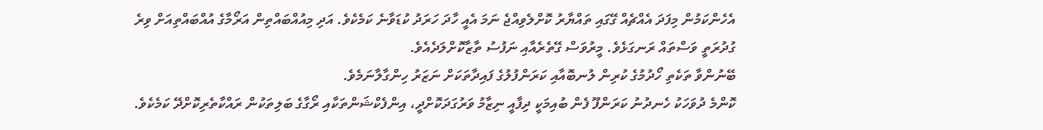އެހެންކަމުން މިފަދަ އެއްޗެއް ގޭގައި ތައްޔާރު ކޮށްލެވިއްޖެ ނަމަ އެއީ ހާދަ ހަރަދު ކުޑަވާނެ ކަމެކެވެ. އަދި މިއުއްބައްތިން އަރޯމާގެ އުއްބައްތިއަށް ވިރެ ގުދުރަތީ ވަސްތައް ރަނގަޅެވެ. މީރުވަސް ގޭތެރެއާއި ނަފުސު ތާޒާކޮށްލަދެއެވެ.
ބޭނުންވާ ތަކެތި ހޯދުމުގެ ކުރިން ލުނބޮއާއި ކަރަންފުލުގެ ފައިދާތަކަށް ނަޒަރު ހިންގާލާނަމެވެ.
ކޮންމެ ދުވަހަކު ހެނދުނު ކަރަންފޫ ފެން ބުއިމަކީ ދިފާއީ ނިޒާމު ވަރުގަދަކޮށްދީ، އިންފެކްޝަންތަކާއި ރޯގާގެ ބަލިތަކުން ރައްކާތެރިކޮށްދޭ ކަމެކެވެ.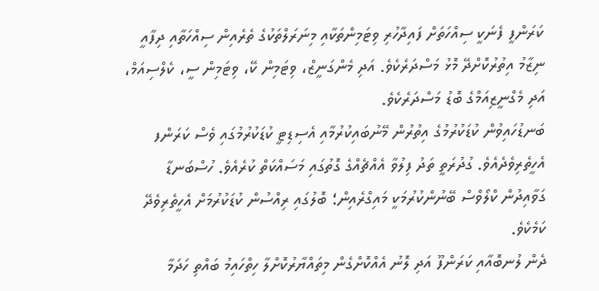ކަރަންފީ ފެނަކީ ސިއްހަތަށް ފައިދާހުރި ވިޓަމިންތަކާއި މިނަރަލްތަކުގެ ތެރެއިން ސިއްހަތާއި ދިފާއީ ނިޒާމު އިތުރުކޮށްދޭ މޮޅު މަސްދަރެކެވެ. އަދި މެންގަނީޒް، ވިޓަމިން ކޭ، ވިޓަމިން ސީ، ކެލްސިއަމް، އަދި މެގްނީޒިއަމްގެ ބޮޑު މަސްދަރެކެވެ.
ބަނޑުހައިވުން ކުޑަކުރުމުގެ އިތުރުން މޭނުބައިކުރުމާއި އެސިޑިޓީ ކުޑަކުރުމުގައި ވެސް ކަރަންފ އެހީތެރިވެދެއެވެ. ގުދުރަތީ ތަދު ފިލުވާ އެއްޗެއްގެ ގޮތުގައި މަސައްކަތް ކުރެއެވެ. ހުސްބަނޑާ ގަވާއިދުން ކްލޯވްސް ބޭނުންކުރުމަކީ މައިގްރެއިން؛ ބޮލުގައި ރިއްސުން ކުޑަކުރުމަށް އެހީތެރިވެދޭ ކަމެކެވެ.
ދެން ލުނބޮއާއި ކަރަންފޫ އަދި ލޮނު އެއްކޮށްގެން މިތައްޔާރުކޮށްލާ ހިތްހައިމު ބައްތި ހަދަމާ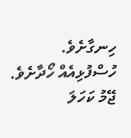ހިނގާށެވެ.
ހުސްފުޅިއެއް ހޯދާށެވެ. ޖޭމު ކަހަލަ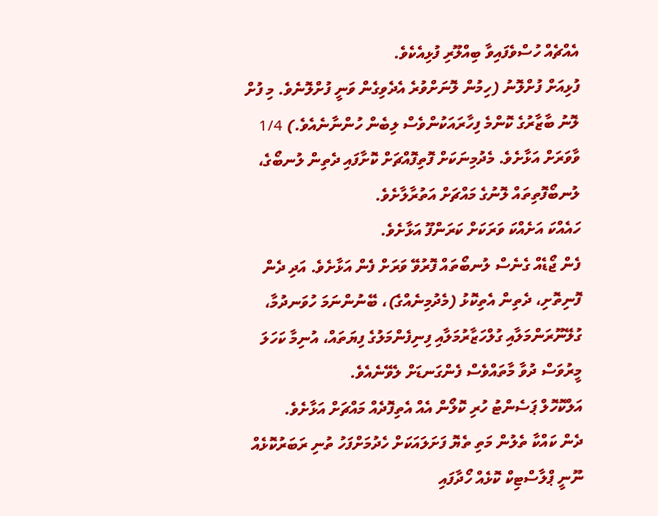އެއްޗެއް ހުސްވެފައިވާ ބިއްލޫރި ފުޅިއެކެވެ.
ފުޅިއަށް ފުށްލޮނު (ހިމުން ލޮނަށްވުރެ އެދެވިގެން ވަނީ ފުށްލޮނެވެ. މި ފުށް ލޮނު ބާޒާރުގެ ކޮންމެ ފިހާރައަކުންވެސް ލިބެން ހުންނާނެއެވެ.) 1/4 ވާވަރަށް އަޅާށެވެ. މެދުމިނަކަށް ފޮތިފޮއްޗަށް ކޮށާފައި ދެތިން ލުނބޯގެ، ލުނބޯފޮތިތައް ލޮނުގެ މައްޗަށް އަތުރާލާށެވެ.
ހައެއްކަ އަށެއްކަ ވަރަކަށް ކަރަންފޫ އަޅާށެވެ.
ފެން ޖޯޑެއް ގެނެސް ލުނބޯތައް ފޮރުވޭ ވަރަށް ފެން އަޅާށެވެ. އަދި ދެން ފޮނިތޮށި، ދެތިން އެތިކޮޅު (މެދުމިނެއްގެ)، ބޭނުންނަމަ ހުވަނދުމާ، ގުލޭނޫރަންމަލާއި ގުލްހަޒާރުމަލާއި ފިނިފެންމަލުގެ ފިޔަތައް، އުނިމާ ކަހަލަ މީރުވަސް ދުވާ މާތައްވެސް ފެންގަނޑަށް ލެވޭނެއެވެ.
އަލްކޮހޮލް ޕަސެންޓު ހުރި ކޮލޯން އެއް އެތިފޮދެއް މައްޗަށް އަޅާށެވެ.
ދެން ކައްކާ ތެލުން މަތި ތެޔޮ ފަށަލައަކަށް ހެދުމަށްފަހު ތުނި ރަބަރުކޮޅެއް ނޫނީ ޕްލާސްޓިކް ކޮޅެއް ހޯދާފައި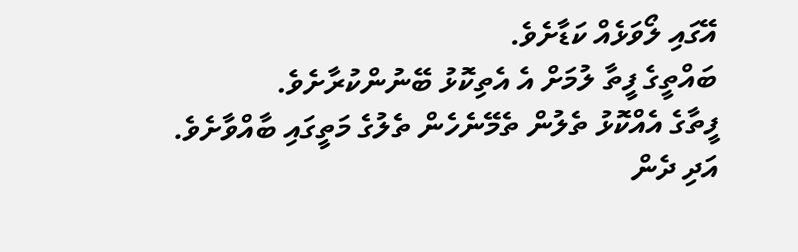އޭގައި ލޯވަޅެއް ކަޑާށެވެ.
ބައްތީގެ ފީތާ ލުމަށް އެ އެތިކޮޅު ބޭނުންކުރާށެވެ.
ފީތާގެ އެއްކޮޅު ތެލުން ތެމޭނެހެން ތެލުގެ މަތީގައި ބާއްވާށެވެ.
އަދި ދެން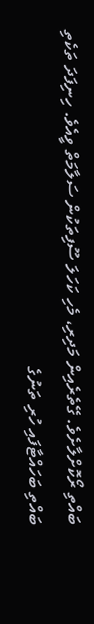ބައްތި ރޯކޮށްލާށެވެ. ގޭތެރެއިން މަދިރި، މެހި ކަހަލަ ސޫފިތަކުން ސަލާމަތް ވީއެވެ. ހިނިފަދަ ތަކެތި ބައްތި ބަހައްޓާފައި ހުރި ތަނުގެ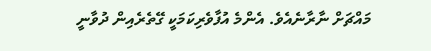މައްޗަށް ނާރާނެއެވެ. އެންމެ އުފާވެރިކަމަކީ ގޭތެރެއިން ދުވާނީ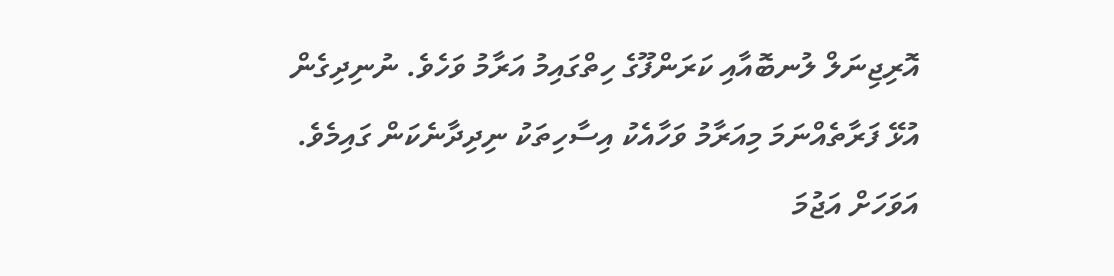އޮރިޖިނަލް ލުނބޮއާއި ކަރަންފޫގެ ހިތްގައިމު އަރާމު ވަހެވެ. ނުނިދިގެން އުޅޭ ފަރާތެއްނަމަ މިއަރާމު ވަހާއެކު އިސާހިތަކު ނިދިދާނެކަން ގައިމެވެ. އަވަހަށް އަޖުމަ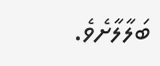ބަލާލާށެވެ.